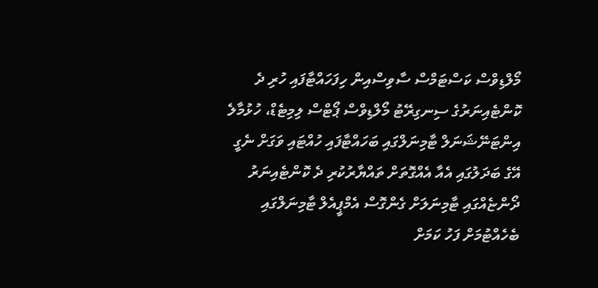މޯލްޑިވްސް ކަސްޓަމްސް ސާވިސްއިން ހިފަހައްޓާފައި ހުރި ދެ ކޮންޓެއިނަރުގެ ސިނގިރޭޓު މޯލްޑިވްސް ޕޯޓްސް ލިމިޓެޑް، ހުޅުމާލެ އިންޓަނޭޝަނަލް ޓާމިނަލްގައި ބަހައްޓާފައި ހުއްޓައި ވަގަށް ނެގީ އޭގެ ބަދަލުގައި އެއާ އެއްގޮތަށް ތައްޔާރުކުރި ދެ ކޮންޓެއިނަރު ދޯންޏެއްގައި ޓާމިނަލަށް ގެންގޮސް އެމްޕީއެލް ޓާމިނަލްގައި ބެހެއްޓުމަށް ފަހު ކަމަށް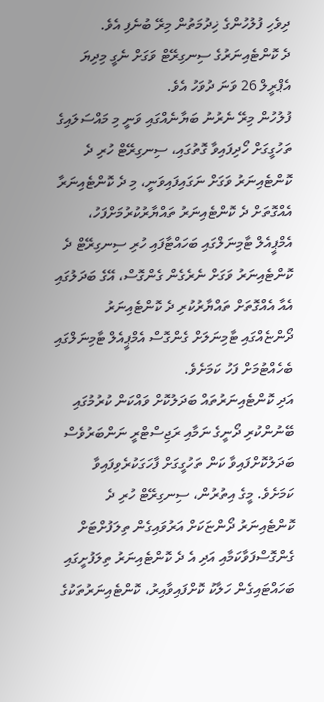ދިވެހި ފުލުހުންގެ ޚިދުމަތުން މިރޭ ބުނެފި އެވެ.
ދެ ކޮންޓެއިނަރުގެ ސިނގިރޭޓް ވަގަށް ނެގީ މިދިޔަ އެޕްރީލް 26 ވަނަ ދުވަހު އެވެ.
ފުލުހުން މިރޭ ނެރުނު ބަޔާނެއްގައި ވަނީ މި މައްސަލައިގެ ތަހުގީގަށް ހޯދިފައިވާ ގޮތުގައި، ސިނގިރޭޓް ހުރި ދެ ކޮންޓެއިނަރު ވަގަށް ނަގައިފައިވަނީ، މި ދެ ކޮންޓެއިނަރާ އެއްގޮތަށް ދެ ކޮންޓެއިނަރު ތައްޔާރުކުރުމަށްފަހު، އެމްޕީއެލް ޓާމިނަލްގައި ބަހައްޓާފައި ހުރި ސިނގިރޭޓް ދެ ކޮންޓެއިނަރު ވަގަށް ނެރެގެން ގެންގޮސް، އޭގެ ބަދަލުގައި އެއާ އެއްގޮތަށް ތައްޔާރުކުރި ދެ ކޮންޓެއިނަރު ދޯންޏެއްގައި ޓާމިނަލަށް ގެންގޮސް އެމްޕީއެލް ޓާމިނަލްގައި ބެހެއްޓުމަށް ފަހު ކަމަށެވެ.
އަދި ކޮންޓެއިނަރުތައް ބަދަލުކޮށް ވައްކަން ކުރުމުގައި ބޭނުންކުރި ދޯނީގެ ނަމާއި ރަޖިސްޓްރީ ނަންބަރުވެސް ބަދަލުކޮށްފައިވާ ކަން ތަހުގީގަށް ފާހަގަކުރެވިފައިވާ ކަމަށެވެ. މީގެ އިތުރުން، ސިނގިރޭޓް ހުރި ދެ ކޮންޓެއިނަރު ދޯންޏަކަށް އަރުވައިގެން ތިލަފުށްޓަށް ގެންގޮސްފަވާކަމާއި އަދި އެ ދެ ކޮންޓެއިނަރު ތިލަފުށީގައި ބަހައްޓައިގެން ހަލާކު ކޮށްފައިވާއިރު، ކޮންޓެއިނަރުތަކުގެ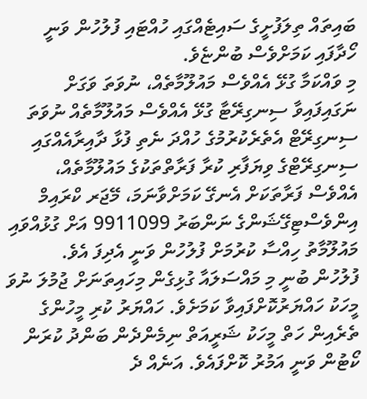ބައިތައް ތިލަފުށީގެ ސައިޓެއްގައި ހުއްޓައި ފުލުހުން ވަނީ ހޯދާފައި ކަމަށްވެސް ބުންޏެވެ.
މި ވައްކަމާ ގުޅޭ އެއްވެސް މައުލޫމާތެއް، ނުވަތަ ވަގަށް ނަގައިފައިވާ ސިނގިރޭޓާ ގުޅޭ އެއްވެސް މައުލޫމާތެއް ނުވަތަ ސިނގިރޭޓް އެތެރެކުރުމުގެ ހުއްދަ ނެތި ފުޅާ ދާއިރާއެއްގައި ސިނގިރޭޓްގެ ވިޔަފާރި ކުރާ ފަރާތްތަކުގެ މައުލޫމާތެއް، އެއްވެސް ފަރާތަކަށް އެނގޭ ކަމަށްވާނަމަ، މޭޖަރ ކްރައިމް އިންވެސްޓިގޭޝަންގެ ނަންބަރު 9911099 އަށް ގުޅުއްވައި މައުލޫމާތު ހިއްސާ ކުރުމަށް ފުލުހުން ވަނީ އެދިފަ އެވެ.
ފުލުހުން ބުނީ މި މައްސަލައާ ގުޅިގެން މިހައިތަނަށް ޖުމުލަ ނުވަ މީހަކު ހައްޔަރުކޮށްފައިވާ ކަމަށެވެ. ހައްޔަރު ކުރި މީހުންގެ ތެރެއިން ހަތް މީހަކު ޝަރީއަތް ނިމެންދެން ބަންދު ކުރަން ކޯޓުން ވަނީ އަމުރު ކޮށްފައެވެ. އަނެއް ދެ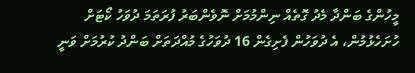މީހުންގެ ބަންދާ މެދު ގޮތެއް ނިންމުމަށް ނޮވެންބަރު ފުރަތަމަ ދުވަހު ކޯޓަށް ހުށަހެޅުމުން، އެ ދުވަހުން ފެށިގެން 16 ދުވަހުގެ މުއްދަތަށް ބަންދު ކުރުމަށް ވަނީ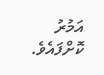އަމުރު ކޮށްފައެވެ.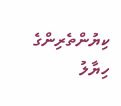ކިޔުންތެރިންގެ ހިޔާލު